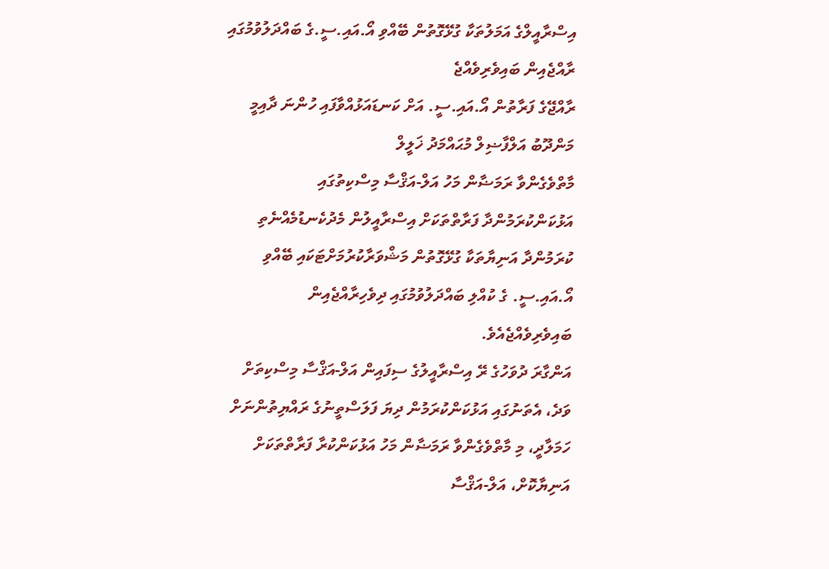އިސްރާއީލްގެ އަމަލުތަކާ ގުޅޭގޮތުން ބޭއްވި އޯ.އައި.ސީ.ގެ ބައްދަލުވުމުގައި ރާއްޖެއިން ބައިވެރިވެއްޖެ
ރާއްޖޭގެ ފަރާތުން އޯ.އައި.ސީ. އަށް ކަނޑައަޅުއްވާފައި ހުންނަ ދާއިމީ މަންދޫބު އަލްފާޟިލް މުޙައްމަދު ޚަލީލް
މާތްވެގެންވާ ރަމަޟާން މަހު އަލް-އަޤްސާ މިސްކިތުގައި އަޅުކަންކުރަމުންދާ ފަރާތްތަކަށް އިސްރާއީލުން މެދުކެނޑުމެއްނެތި ކުރަމުންދާ އަނިޔާތަކާ ގުޅޭގޮތުން މަޝްވަރާކުރުމަށްޓަކައި ބޭއްވި އޯ.އައި.ސީ. ގެ ކުއްލި ބައްދަލުވުމުގައި ދިވެހިރާއްޖެއިން ބައިވެރިވެއްޖެއެވެ.
އަންގާރަ ދުވަހުގެ ރޭ އިސްރާއީލުގެ ސިފައިން އަލް-އަޤްސާ މިސްކިތަށް ވަދެ، އެތަނުގައި އަޅުކަންކުރަމުން ދިޔަ ފަލަސްތީނުގެ ރައްޔިތުންނަށް ހަމަލާދީ، މި މާތްވެގެންވާ ރަމަޟާން މަހު އަޅުކަންކުރާ ފަރާތްތަކަށް އަނިޔާކޮށް، އަލް-އަޤްސާ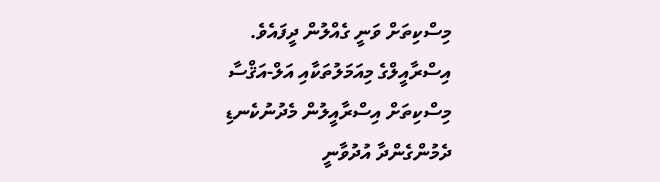މިސްކިތަށް ވަނީ ގެއްލުން ދީފައެވެ.
އިސްރާއީލްގެ މިއަމަލުތަކާއި އަލް-އަޤްސާ މިސްކިތަށް އިސްރާއީލުން މެދުނުކެނޑި ދެމުންގެންދާ އުދުވާނީ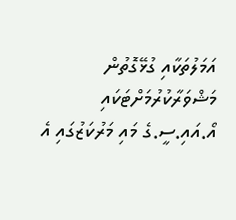އަމަލުތަކާއި ގުޅޭގޮތުން މަޝްވަރާކުރުމަށްޓަކައި އޯ.އައި.ސީ.ގެ މައި މަރުކަޒުގައި އެ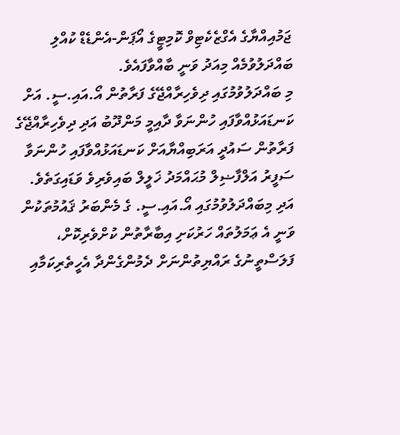ޖަމުއިއްޔާގެ އެގްޒެކެޓިވް ކޮމިޓީގެ އޯޕަން-އެންޑެޑް ކުއްލި ބައްދަލުވުމެއް މިއަދު ވަނީ ބާއްވާފައެވެ.
މި ބައްދަލުވުމުގައި ދިވެހިރާއްޖޭގެ ފަރާތުން އޯ.އައި.ސީ. އަށް ކަނޑައަޅުއްވާފައި ހުންނަވާ ދާއިމީ މަންދޫބު އަދި ދިވެހިރާއްޖޭގެ ފަރާތުން ސައުދީ އަރަބިއްޔާއަށް ކަނޑައަޅުއްވާފައި ހުންނަވާ ސަފީރު އަލްފާޟިލް މުޙައްމަދު ޚަލީލް ބައިވެރިވެ ވަޑައިގަތެވެ.
އަދި މިބައްދަލުވުމުގައި އޯ.އައި.ސީ. ގެ މެންބަރު ޤައުމުތަކުން ވަނީ އެ ޢަމަލުތައް ހަރުކަށި އިބާރާތުން ކުށްވެރިކޮށް، ފަލަސްތީނުގެ ރައްޔިތުންނަށް ދެމުންގެންދާ އެހީތެރިކަމާއި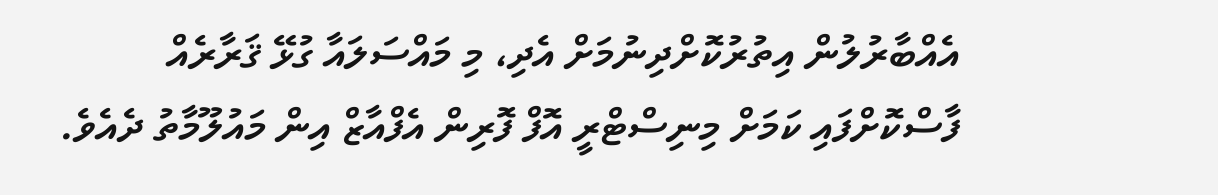އެއްބާރުލުން އިތުރުކޮށްދިނުމަށް އެދި، މި މައްސަލައާ ގުޅޭ ޤަރާރެއް ފާސްކޮށްފައި ކަމަށް މިނިސްޓްރީ އޮފް ފޮރިން އެފްއާޒް އިން މައުލޫމާތު ދެއެވެ.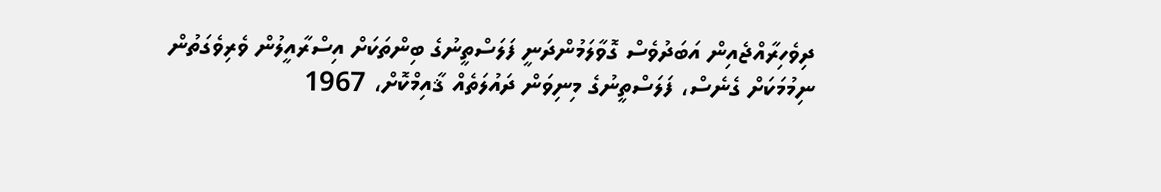ދިވެހިރާއްޖެއިން އަބަދުވެސް ގޮވާލަމުންދަނީ ފަލަސްތީނުގެ ބިންތަކަށް އިސްރާއީލުން ވެރިވެގަތުން ނިމުމަކަށް ގެނެސް، ފަލަސްތީނުގެ މިނިވަން ދައުލަތެއް ޤާއިމްކޮށް، 1967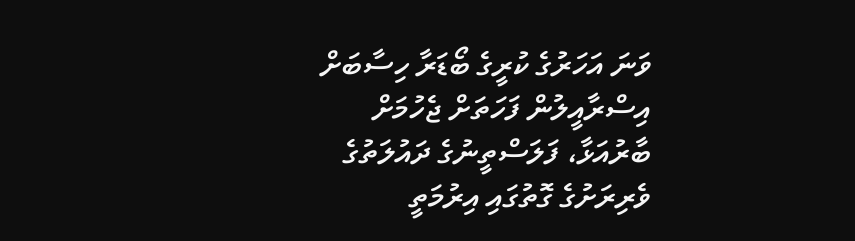ވަނަ އަހަރުގެ ކުރީގެ ބޯޑަރާ ހިސާބަށް އިސްރާއީލުން ފަހަތަށް ޖެހުމަށް ބާރުއަޅާ، ފަލަސްތީނުގެ ދައުލަތުގެ ވެރިރަށުގެ ގޮތުގައި އިރުމަތީ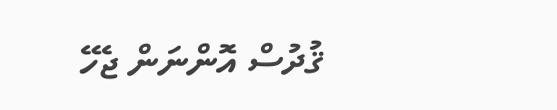ޤުދުސް އޮންނަން ޖެހޭ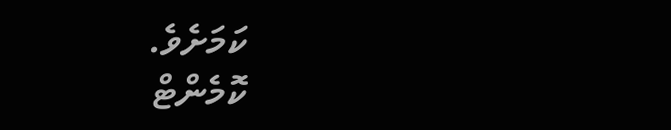ކަމަށެވެ.
ކޮމެންޓް